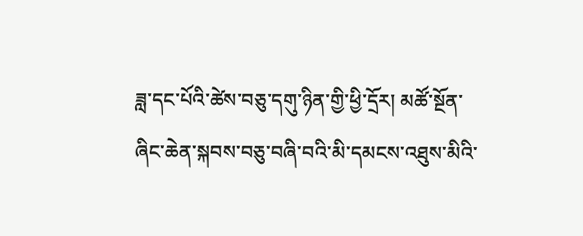ཟླ་དང་པོའི་ཚེས་བཅུ་དགུ་ཉིན་གྱི་ཕྱི་དྲོར། མཚོ་སྔོན་ཞིང་ཆེན་སྐབས་བཅུ་བཞི་བའི་མི་དམངས་འཐུས་མིའི་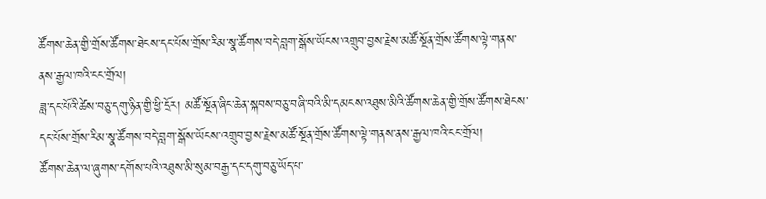ཚོགས་ཆེན་གྱི་གྲོས་ཚོགས་ཐེངས་དང་པོས་གྲོས་རིམ་སྣ་ཚོགས་བདེ་བླག་སྒོས་ཡོངས་འགྲུབ་བྱས་རྗེས་མཚོ་སྔོན་གྲོས་ཚོགས་ལྟེ་གནས་ནས་རྒྱལ་ཁའི་ངང་གྲོལ།
ཟླ་དང་པོའི་ཚེས་བཅུ་དགུ་ཉིན་གྱི་ཕྱི་དྲོར། མཚོ་སྔོན་ཞིང་ཆེན་སྐབས་བཅུ་བཞི་བའི་མི་དམངས་འཐུས་མིའི་ཚོགས་ཆེན་གྱི་གྲོས་ཚོགས་ཐེངས་དང་པོས་གྲོས་རིམ་སྣ་ཚོགས་བདེ་བླག་སྒོས་ཡོངས་འགྲུབ་བྱས་རྗེས་མཚོ་སྔོན་གྲོས་ཚོགས་ལྟེ་གནས་ནས་རྒྱལ་ཁའི་ངང་གྲོལ།
ཚོགས་ཆེན་ལ་ཞུགས་དགོས་པའི་འཐུས་མི་སུམ་བརྒྱ་དང་དགུ་བཅུ་ཡོད་པ་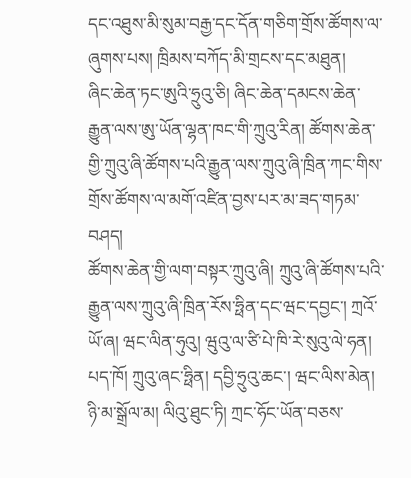དང་འཐུས་མི་སུམ་བརྒྱ་དང་དོན་གཅིག་གྲོས་ཚོགས་ལ་ཞུགས་པས། ཁྲིམས་བཀོད་མི་གྲངས་དང་མཐུན།
ཞིང་ཆེན་ཏང་ཨུའི་ཧྲུའུ་ཅི། ཞིང་ཆེན་དམངས་ཆེན་རྒྱུན་ལས་ཨུ་ཡོན་ལྷན་ཁང་གི་ཀྲུའུ་རིན། ཚོགས་ཆེན་གྱི་ཀྲུའུ་ཞི་ཚོགས་པའི་རྒྱུན་ལས་ཀྲུའུ་ཞི་ཁྲིན་ཀང་གིས་གྲོས་ཚོགས་ལ་མགོ་འཛིན་བྱས་པར་མ་ཟད་གཏམ་བཤད།
ཚོགས་ཆེན་གྱི་ལག་བསྟར་ཀྲུའུ་ཞི། ཀྲུའུ་ཞི་ཚོགས་པའི་རྒྱུན་ལས་ཀྲུའུ་ཞི་ཁྲིན་རོས་ཧྥིན་དང་ཝང་དབྱང་། ཀྲའོ་ཡོ་ཞ། ཝང་ལིན་ཧུའུ། ཝུའུ་ལ་ཙི་པེ་ཁི་རེ་སུའུ་ལེ་ཧན། པད་ཁོ། ཀྲུའུ་ཞང་ཧྥིན། དབྱི་ཧྲུའུ་ཆང་། ཝང་ལིས་མེན། ཉི་མ་སྒྲོལ་མ། ལིའུ་ཐུང་ཏི། ཀྲང་ཧོང་ཡོན་བཅས་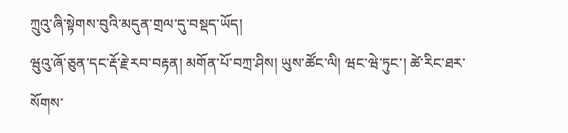ཀྲུའུ་ཞི་སྟེགས་བུའི་མདུན་གྲལ་དུ་བསྡད་ཡོད།
ཝུའུ་ཞོ་ཅུན་དང་རྡོ་རྗེ་རབ་བརྟན། མགོན་པོ་བཀྲ་ཤིས། ཡུས་ཚོང་ལི། ཝང་ཝེ་ཏུང་། ཚེ་རིང་ཐར་སོགས་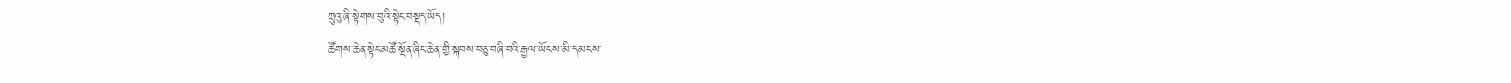ཀྲུའུ་ཞི་སྟེགས་བུའི་སྟེང་བསྡད་ཡོད།
ཚོགས་ཆེན་སྟེང་མཚོ་སྔོན་ཞིང་ཆེན་གྱི་སྐབས་བཅུ་བཞི་བའི་རྒྱལ་ཡོངས་མི་དམངས་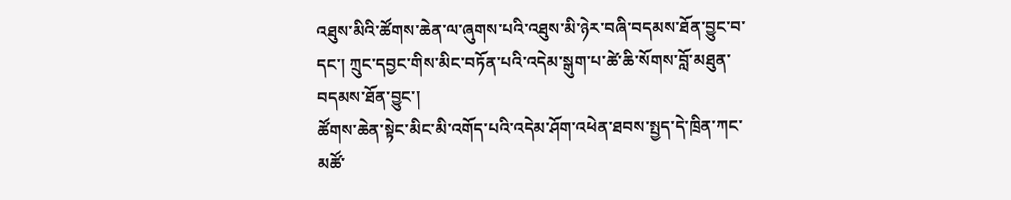འཐུས་མིའི་ཚོགས་ཆེན་ལ་ཞུགས་པའི་འཐུས་མི་ཉེར་བཞི་བདམས་ཐོན་བྱུང་བ་དང་། ཀྲུང་དབྱང་གིས་མིང་བཏོན་པའི་འདེམ་སྒུག་པ་ཚེ་ཆི་སོགས་བློ་མཐུན་བདམས་ཐོན་བྱུང་།
ཚོགས་ཆེན་སྟེང་མིང་མི་འགོད་པའི་འདེམ་ཤོག་འཕེན་ཐབས་སྤྱད་དེ་ཁྲིན་ཀང་མཚོ་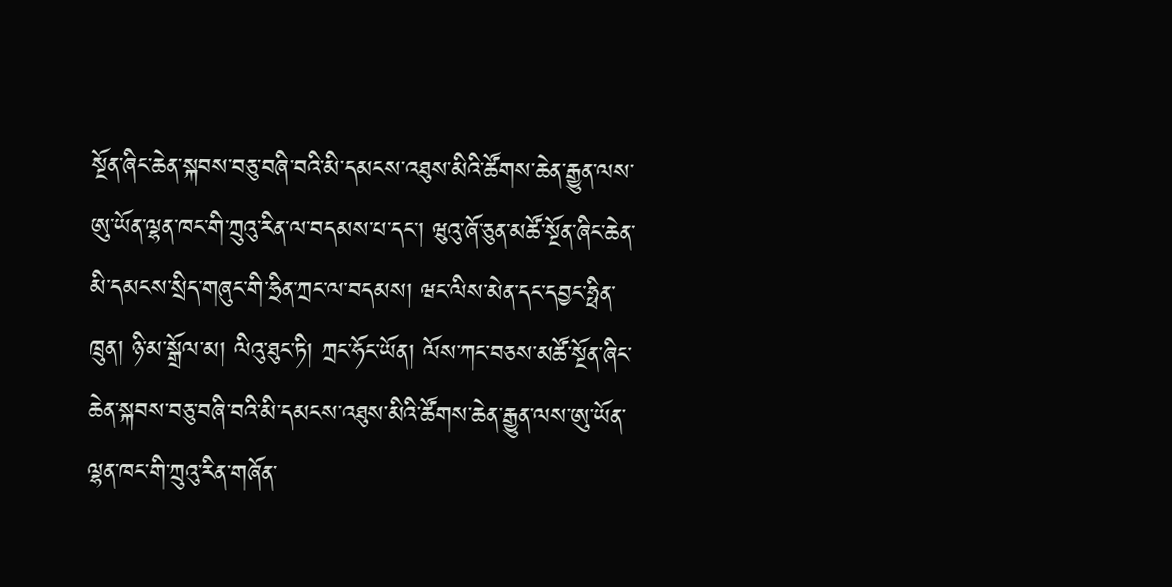སྔོན་ཞིང་ཆེན་སྐབས་བཅུ་བཞི་བའི་མི་དམངས་འཐུས་མིའི་ཚོགས་ཆེན་རྒྱུན་ལས་ཨུ་ཡོན་ལྷན་ཁང་གི་ཀྲུའུ་རིན་ལ་བདམས་པ་དང་། ཝུའུ་ཞོ་ཅུན་མཚོ་སྔོན་ཞིང་ཆེན་མི་དམངས་སྲིད་གཞུང་གི་ཧྲིན་ཀྲང་ལ་བདམས། ཝང་ལིས་མེན་དང་དབྱང་ཧྥིན་ཁྲུན། ཉི་མ་སྒྲོལ་མ། ལིའུ་ཐུང་ཏི། ཀྲང་ཧོང་ཡོན། ལོས་ཀང་བཅས་མཚོ་སྔོན་ཞིང་ཆེན་སྐབས་བཅུ་བཞི་བའི་མི་དམངས་འཐུས་མིའི་ཚོགས་ཆེན་རྒྱུན་ལས་ཨུ་ཡོན་ལྷན་ཁང་གི་ཀྲུའུ་རིན་གཞོན་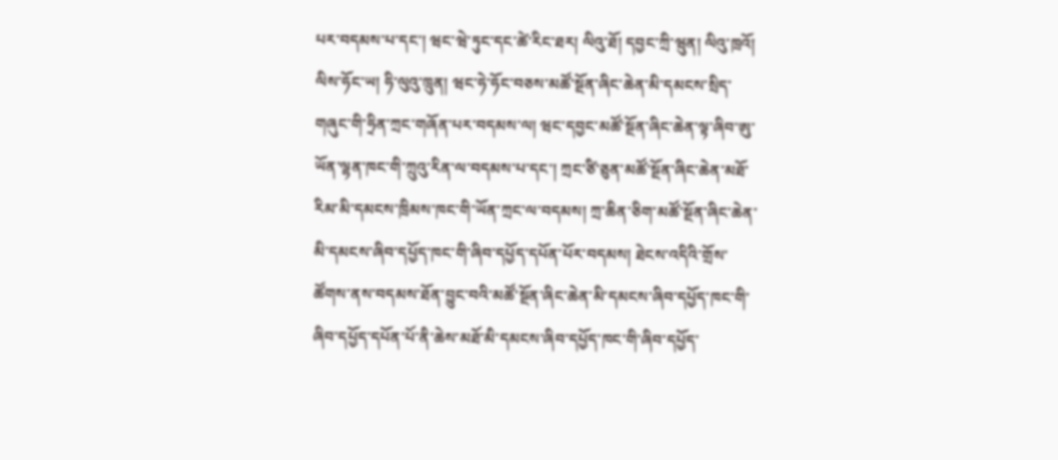པར་བདམས་པ་དང་། ཝང་ཝེ་ཏུང་དང་ཚེ་རིང་ཐར། ལིའུ་ཐོ། དབྱང་ཀྲི་ཝུན། ལིའུ་ཁྲའོ། ལིས་ཧོང་ཡ། ཧི་ལུའུ་ཁྲུན། ཝང་ཧེ་ཧོང་བཅས་མཚོ་སྔོན་ཞིང་ཆེན་མི་དམངས་སྲིད་གཞུང་གི་ཧྲིན་ཀྲང་གཞོན་པར་བདམས་ལ། ཝང་དབྱང་མཚོ་སྔོན་ཞིང་ཆེན་ལྟ་ཞིབ་ཨུ་ཡོན་ལྷན་ཁང་གི་ཀྲུའུ་རིན་ལ་བདམས་པ་དང་། ཀྲང་ཙི་ཅུན་མཚོ་སྔོན་ཞིང་ཆེན་མཐོ་རིམ་མི་དམངས་ཁྲིམས་ཁང་གི་ཡོན་ཀྲང་ལ་བདམས། ཀྲ་ཆིན་ཅིག་མཚོ་སྔོན་ཞིང་ཆེན་མི་དམངས་ཞིབ་དཔྱོད་ཁང་གི་ཞིབ་དཔྱོད་དཔོན་པོར་བདམས། ཐེངས་འདིའི་གྲོས་ཚོགས་ནས་བདམས་ཐོན་བྱུང་བའི་མཚོ་སྔོན་ཞིང་ཆེན་མི་དམངས་ཞིབ་དཔྱོད་ཁང་གི་ཞིབ་དཔྱོད་དཔོན་པོ་ནི་ཆེས་མཐོ་མི་དམངས་ཞིབ་དཔྱོད་ཁང་གི་ཞིབ་དཔྱོད་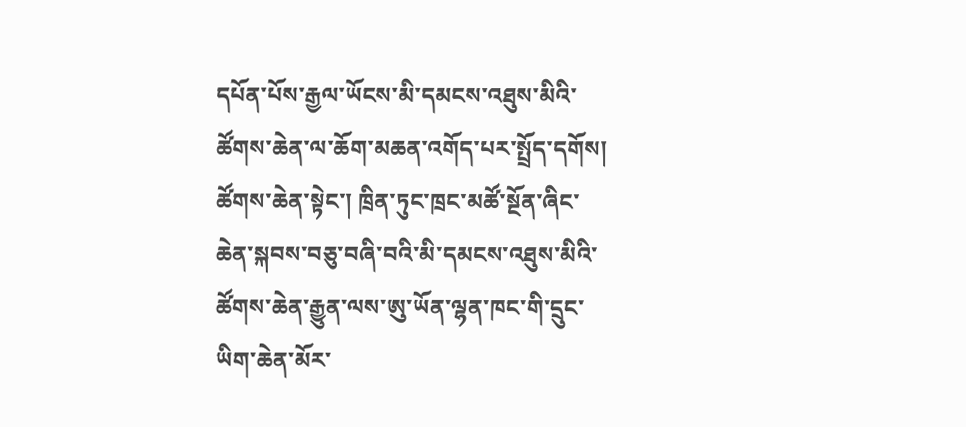དཔོན་པོས་རྒྱལ་ཡོངས་མི་དམངས་འཐུས་མིའི་ཚོགས་ཆེན་ལ་ཆོག་མཆན་འགོད་པར་སྤྲོད་དགོས།
ཚོགས་ཆེན་སྟེང་། ཁྲིན་ཏུང་ཁྲང་མཚོ་སྔོན་ཞིང་ཆེན་སྐབས་བཅུ་བཞི་བའི་མི་དམངས་འཐུས་མིའི་ཚོགས་ཆེན་རྒྱུན་ལས་ཨུ་ཡོན་ལྷན་ཁང་གི་དྲུང་ཡིག་ཆེན་མོར་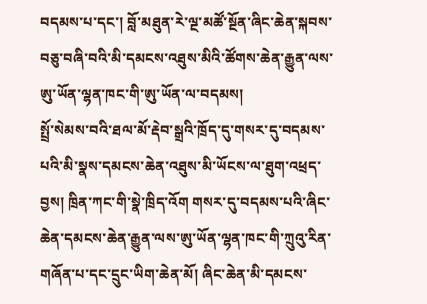བདམས་པ་དང་། བློ་མཐུན་རེ་ལྔ་མཚོ་སྔོན་ཞིང་ཆེན་སྐབས་བཅུ་བཞི་བའི་མི་དམངས་འཐུས་མིའི་ཚོགས་ཆེན་རྒྱུན་ལས་ཨུ་ཡོན་ལྷན་ཁང་གི་ཨུ་ཡོན་ལ་བདམས།
སྤྲོ་སེམས་བའི་ཐལ་མོ་རྡེབ་སྒྲའི་ཁྲོད་དུ་གསར་དུ་བདམས་པའི་མི་སྣས་དམངས་ཆེན་འཐུས་མི་ཡོངས་ལ་ཐུག་འཕྲད་བྱས། ཁྲིན་ཀང་གི་སྣེ་ཁྲིད་འོག གསར་དུ་བདམས་པའི་ཞིང་ཆེན་དམངས་ཆེན་རྒྱུན་ལས་ཨུ་ཡོན་ལྷན་ཁང་གི་ཀྲུའུ་རིན་གཞོན་པ་དང་དྲུང་ཡིག་ཆེན་མོ། ཞིང་ཆེན་མི་དམངས་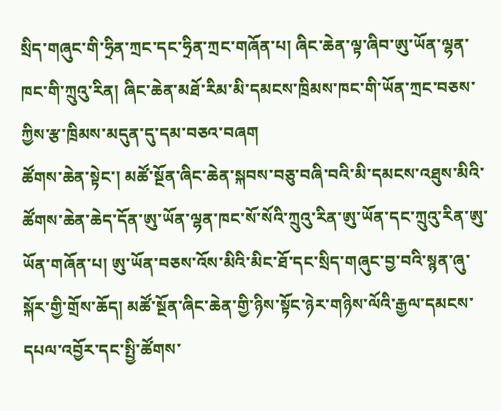སྲིད་གཞུང་གི་ཧྲིན་ཀྲང་དང་ཧྲིན་ཀྲང་གཞོན་པ། ཞིང་ཆེན་ལྟ་ཞིབ་ཨུ་ཡོན་ལྷན་ཁང་གི་ཀྲུའུ་རིན། ཞིང་ཆེན་མཐོ་རིམ་མི་དམངས་ཁྲིམས་ཁང་གི་ཡོན་ཀྲང་བཅས་ཀྱིས་རྩ་ཁྲིམས་མདུན་དུ་དམ་བཅའ་བཞག
ཚོགས་ཆེན་སྟེང་། མཚོ་སྔོན་ཞིང་ཆེན་སྐབས་བཅུ་བཞི་བའི་མི་དམངས་འཐུས་མིའི་ཚོགས་ཆེན་ཆེད་དོན་ཨུ་ཡོན་ལྷན་ཁང་སོ་སོའི་ཀྲུའུ་རིན་ཨུ་ཡོན་དང་ཀྲུའུ་རིན་ཨུ་ཡོན་གཞོན་པ། ཨུ་ཡོན་བཅས་འོས་མིའི་མིང་ཐོ་དང་སྲིད་གཞུང་བྱ་བའི་སྙན་ཞུ་སྐོར་གྱི་གྲོས་ཆོད། མཚོ་སྔོན་ཞིང་ཆེན་གྱི་ཉིས་སྟོང་ཉེར་གཉིས་ལོའི་རྒྱལ་དམངས་དཔལ་འབྱོར་དང་སྤྱི་ཚོགས་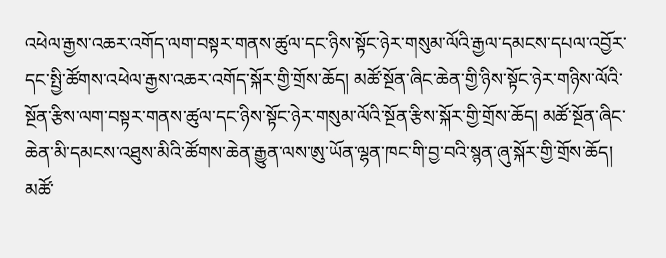འཕེལ་རྒྱས་འཆར་འགོད་ལག་བསྟར་གནས་ཚུལ་དང་ཉིས་སྟོང་ཉེར་གསུམ་ལོའི་རྒྱལ་དམངས་དཔལ་འབྱོར་དང་སྤྱི་ཚོགས་འཕེལ་རྒྱས་འཆར་འགོད་སྐོར་གྱི་གྲོས་ཆོད། མཚོ་སྔོན་ཞིང་ཆེན་གྱི་ཉིས་སྟོང་ཉེར་གཉིས་ལོའི་སྔོན་རྩིས་ལག་བསྟར་གནས་ཚུལ་དང་ཉིས་སྟོང་ཉེར་གསུམ་ལོའི་སྔོན་རྩིས་སྐོར་གྱི་གྲོས་ཆོད། མཚོ་སྔོན་ཞིང་ཆེན་མི་དམངས་འཐུས་མིའི་ཚོགས་ཆེན་རྒྱུན་ལས་ཨུ་ཡོན་ལྷན་ཁང་གི་བྱ་བའི་སྙན་ཞུ་སྐོར་གྱི་གྲོས་ཆོད། མཚོ་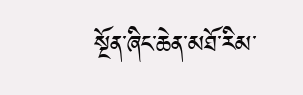སྔོན་ཞིང་ཆེན་མཐོ་རིམ་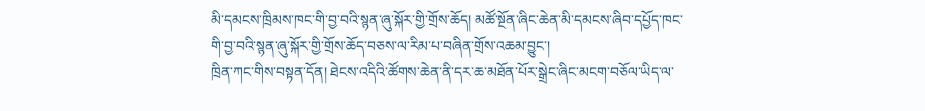མི་དམངས་ཁྲིམས་ཁང་གི་བྱ་བའི་སྙན་ཞུ་སྐོར་གྱི་གྲོས་ཆོད། མཚོ་སྔོན་ཞིང་ཆེན་མི་དམངས་ཞིབ་དཔྱོད་ཁང་གི་བྱ་བའི་སྙན་ཞུ་སྐོར་གྱི་གྲོས་ཆོད་བཅས་ལ་རིམ་པ་བཞིན་གྲོས་འཆམ་བྱུང་།
ཁྲིན་ཀང་གིས་བསྟན་དོན། ཐེངས་འདིའི་ཚོགས་ཆེན་ནི་དར་ཆ་མཐོན་པོར་སྒྲེང་ཞིང་མངག་བཅོལ་ཡིད་ལ་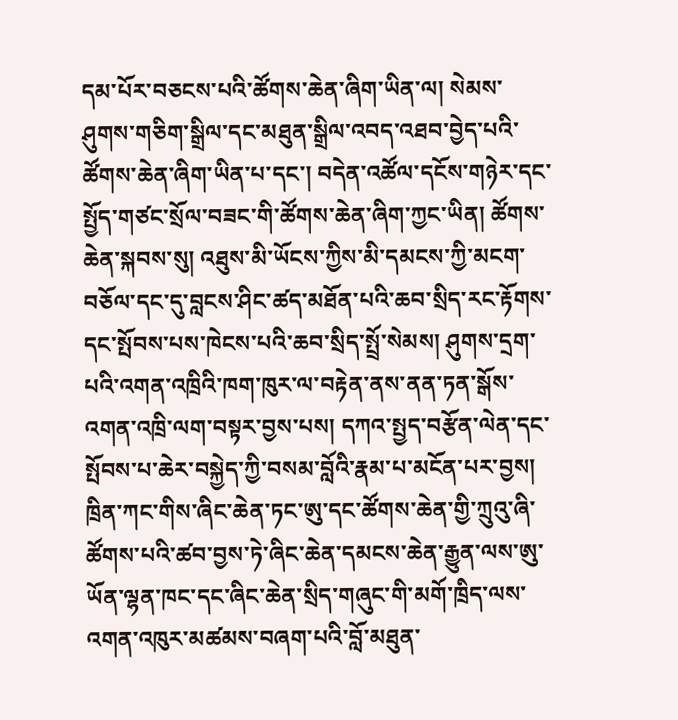དམ་པོར་བཅངས་པའི་ཚོགས་ཆེན་ཞིག་ཡིན་ལ། སེམས་ཤུགས་གཅིག་སྒྲིལ་དང་མཐུན་སྒྲིལ་འབད་འཐབ་བྱེད་པའི་ཚོགས་ཆེན་ཞིག་ཡིན་པ་དང་། བདེན་འཚོལ་དངོས་གཉེར་དང་སྤྱོད་གཙང་སྲོལ་བཟང་གི་ཚོགས་ཆེན་ཞིག་ཀྱང་ཡིན། ཚོགས་ཆེན་སྐབས་སུ། འཐུས་མི་ཡོངས་ཀྱིས་མི་དམངས་ཀྱི་མངག་བཅོལ་དང་དུ་བླངས་ཤིང་ཚད་མཐོན་པའི་ཆབ་སྲིད་རང་རྟོགས་དང་སྤོབས་པས་ཁེངས་པའི་ཆབ་སྲིད་སྤྲོ་སེམས། ཤུགས་དྲག་པའི་འགན་འཁྲིའི་ཁག་ཁུར་ལ་བརྟེན་ནས་ནན་ཏན་སྒོས་འགན་འཁྲི་ལག་བསྟར་བྱས་པས། དཀའ་སྤྱད་བརྩོན་ལེན་དང་སྤོབས་པ་ཆེར་བསྐྱེད་ཀྱི་བསམ་བློའི་རྣམ་པ་མངོན་པར་བྱས། ཁྲིན་ཀང་གིས་ཞིང་ཆེན་ཏང་ཨུ་དང་ཚོགས་ཆེན་གྱི་ཀྲུའུ་ཞི་ཚོགས་པའི་ཚབ་བྱས་ཏེ་ཞིང་ཆེན་དམངས་ཆེན་རྒྱུན་ལས་ཨུ་ཡོན་ལྷན་ཁང་དང་ཞིང་ཆེན་སྲིད་གཞུང་གི་མགོ་ཁྲིད་ལས་འགན་འཁུར་མཚམས་བཞག་པའི་བློ་མཐུན་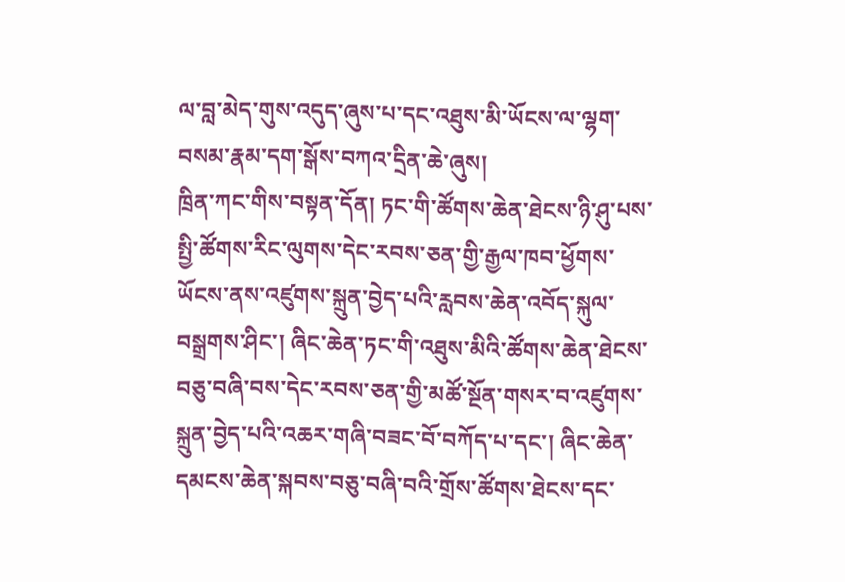ལ་བླ་མེད་གུས་འདུད་ཞུས་པ་དང་འཐུས་མི་ཡོངས་ལ་ལྷག་བསམ་རྣམ་དག་སྒོས་བཀའ་དྲིན་ཆེ་ཞུས།
ཁྲིན་ཀང་གིས་བསྟན་དོན། ཏང་གི་ཚོགས་ཆེན་ཐེངས་ཉི་ཤུ་པས་སྤྱི་ཚོགས་རིང་ལུགས་དེང་རབས་ཅན་གྱི་རྒྱལ་ཁབ་ཕྱོགས་ཡོངས་ནས་འཛུགས་སྐྲུན་བྱེད་པའི་རླབས་ཆེན་འབོད་སྐུལ་བསྒྲགས་ཤིང་། ཞིང་ཆེན་ཏང་གི་འཐུས་མིའི་ཚོགས་ཆེན་ཐེངས་བཅུ་བཞི་བས་དེང་རབས་ཅན་གྱི་མཚོ་སྔོན་གསར་བ་འཛུགས་སྐྲུན་བྱེད་པའི་འཆར་གཞི་བཟང་བོ་བཀོད་པ་དང་། ཞིང་ཆེན་དམངས་ཆེན་སྐབས་བཅུ་བཞི་བའི་གྲོས་ཚོགས་ཐེངས་དང་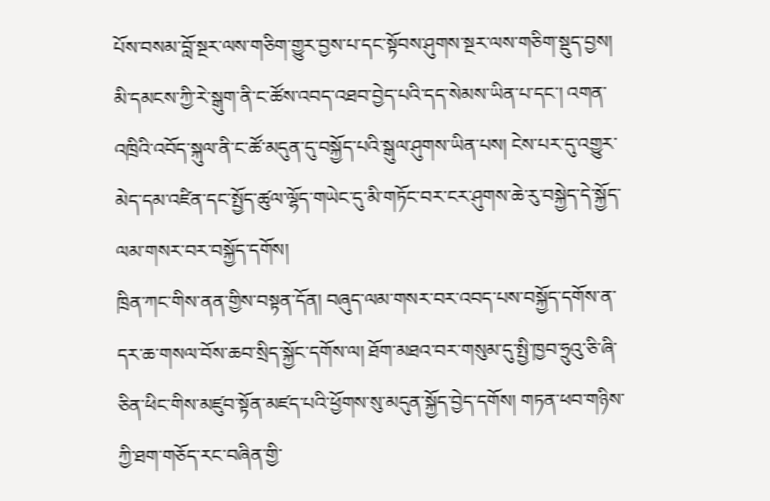པོས་བསམ་བློ་སྔར་ལས་གཅིག་གྱུར་བྱས་པ་དང་སྟོབས་ཤུགས་སྔར་ལས་གཅིག་སྡུད་བྱས། མི་དམངས་ཀྱི་རེ་སྒུག་ནི་ང་ཚོས་འབད་འཐབ་བྱེད་པའི་དད་སེམས་ཡིན་པ་དང་། འགན་འཁྲིའི་འབོད་སྐུལ་ནི་ང་ཚོ་མདུན་དུ་བསྐྱོད་པའི་སྒུལ་ཤུགས་ཡིན་པས། ངེས་པར་དུ་འགྱུར་མེད་དམ་འཛིན་དང་སྤྱོད་ཚུལ་ལྷོད་གཡེང་དུ་མི་གཏོང་བར་ངར་ཤུགས་ཆེ་རུ་བསྐྱེད་དེ་སྐྱོད་ལམ་གསར་བར་བསྐྱོད་དགོས།
ཁྲིན་ཀང་གིས་ནན་གྱིས་བསྟན་དོན། བཞུད་ལམ་གསར་བར་འབད་པས་བསྐྱོད་དགོས་ན་དར་ཆ་གསལ་བོས་ཆབ་སྲིད་སྐྱོང་དགོས་ལ། ཐོག་མཐའ་བར་གསུམ་དུ་སྤྱི་ཁྱབ་ཧྲུའུ་ཅི་ཞི་ཅིན་ཕིང་གིས་མཛུབ་སྟོན་མཛད་པའི་ཕྱོགས་སུ་མདུན་སྐྱོད་བྱེད་དགོས། གཏན་ཕབ་གཉིས་ཀྱི་ཐག་གཅོད་རང་བཞིན་གྱི་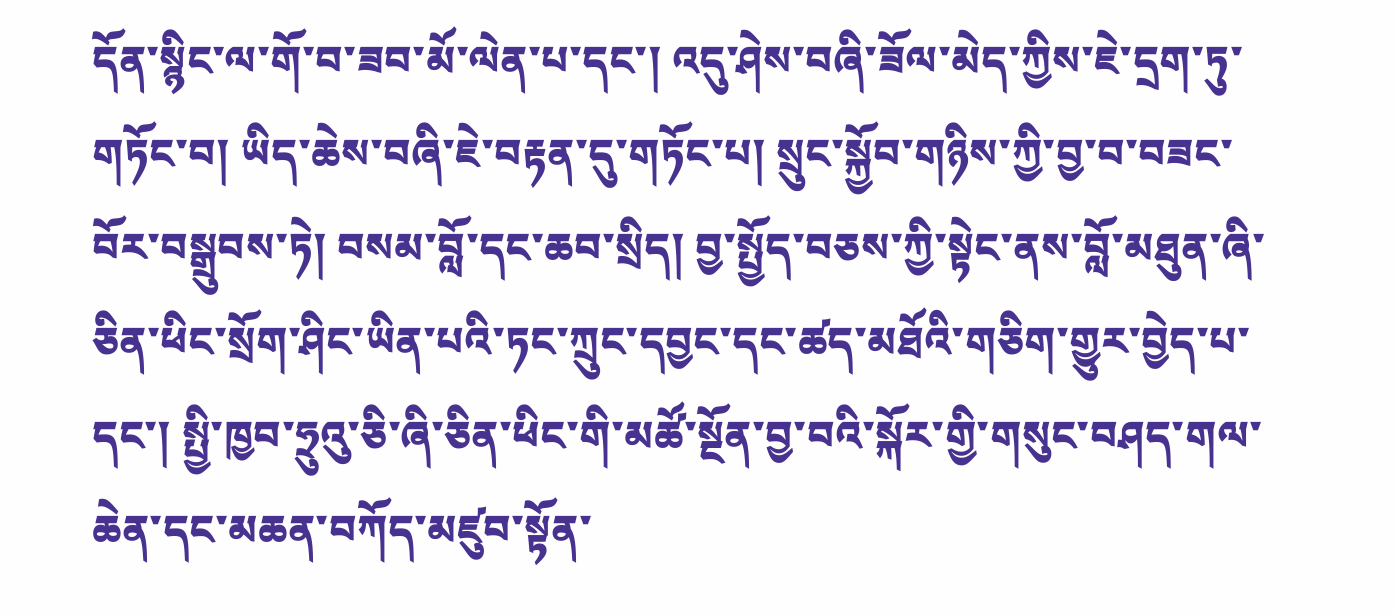དོན་སྙིང་ལ་གོ་བ་ཟབ་མོ་ལེན་པ་དང་། འདུ་ཤེས་བཞི་ཟོལ་མེད་ཀྱིས་ཇེ་དྲག་ཏུ་གཏོང་བ། ཡིད་ཆེས་བཞི་ཇེ་བརྟན་དུ་གཏོང་པ། སྲུང་སྐྱོབ་གཉིས་ཀྱི་བྱ་བ་བཟང་བོར་བསྒྲུབས་ཏེ། བསམ་བློ་དང་ཆབ་སྲིད། བྱ་སྤྱོད་བཅས་ཀྱི་སྟེང་ནས་བློ་མཐུན་ཞི་ཅིན་ཕིང་སྲོག་ཤིང་ཡིན་པའི་ཏང་ཀྲུང་དབྱང་དང་ཚད་མཐོའི་གཅིག་གྱུར་བྱེད་པ་དང་། སྤྱི་ཁྱབ་ཧྲུའུ་ཅི་ཞི་ཅིན་ཕིང་གི་མཚོ་སྔོན་བྱ་བའི་སྐོར་གྱི་གསུང་བཤད་གལ་ཆེན་དང་མཆན་བཀོད་མཛུབ་སྟོན་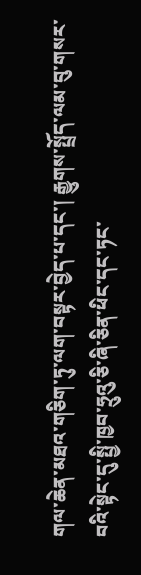གལ་ཆེན་མཐའ་གཅིག་ཏུ་ལག་བསྟར་བྱེད་པ་དང་། རྒྱུགས་སྤྲོད་ལམ་བུ་གསར་བའི་སྟེང་དུ་སྤྱི་ཁྱབ་ཧྲུའུ་ཅི་ཞི་ཅིན་ཕིང་དང་ཏང་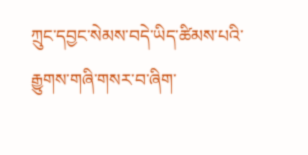ཀྲུང་དབྱང་སེམས་བདེ་ཡིད་ཚིམས་པའི་རྒྱུགས་གཞི་གསར་བ་ཞིག་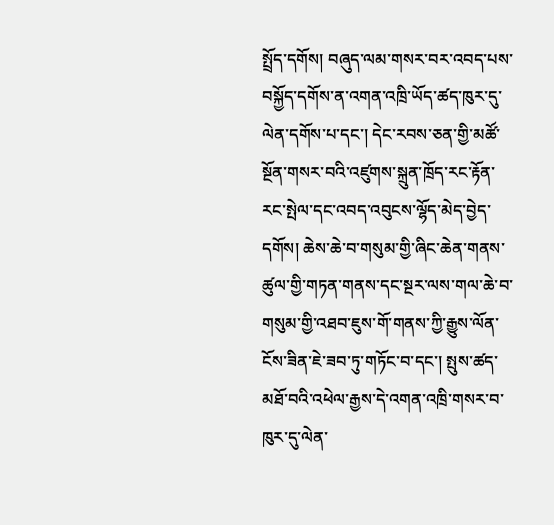སྤྲོད་དགོས། བཞུད་ལམ་གསར་བར་འབད་པས་བསྐྱོད་དགོས་ན་འགན་འཁྲི་ཡོད་ཚད་ཁུར་དུ་ལེན་དགོས་པ་དང་། དེང་རབས་ཅན་གྱི་མཚོ་སྔོན་གསར་བའི་འཛུགས་སྐྲུན་ཁྲོད་རང་རྟོན་རང་སྤེལ་དང་འབད་འབུངས་ལྷོད་མེད་བྱེད་དགོས། ཆེས་ཆེ་བ་གསུམ་གྱི་ཞིང་ཆེན་གནས་ཚུལ་གྱི་གཏན་གནས་དང་སྔར་ལས་གལ་ཆེ་བ་གསུམ་གྱི་འཐབ་ཇུས་གོ་གནས་ཀྱི་རྒྱུས་ལོན་ངོས་ཟིན་ཇེ་ཟབ་ཏུ་གཏོང་བ་དང་། སྤུས་ཚད་མཐོ་བའི་འཕེལ་རྒྱས་དེ་འགན་འཁྲི་གསར་བ་ཁུར་དུ་ལེན་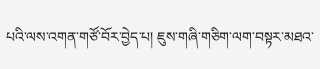པའི་ལས་འགན་གཙོ་བོར་བྱེད་པ། ཇུས་གཞི་གཅིག་ལག་བསྟར་མཐའ་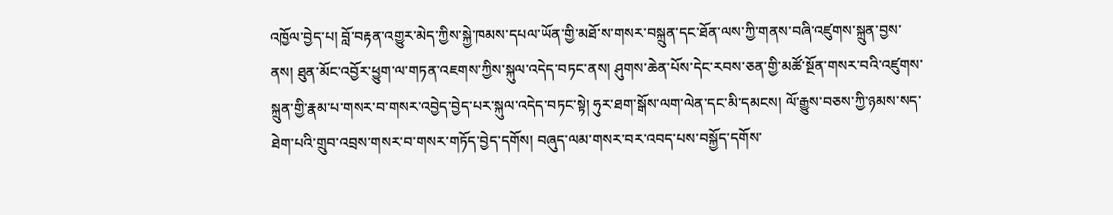འཁྱོལ་བྱེད་པ། བློ་བརྟན་འགྱུར་མེད་ཀྱིས་སྐྱེ་ཁམས་དཔལ་ཡོན་གྱི་མཐོ་ས་གསར་བསྐྲུན་དང་ཐོན་ལས་ཀྱི་གནས་བཞི་འཛུགས་སྐྲུན་བྱས་ནས། ཐུན་མོང་འབྱོར་ཕྱུག་ལ་གཏན་འཇགས་ཀྱིས་སྐུལ་འདེད་བཏང་ནས། ཤུགས་ཆེན་པོས་དེང་རབས་ཅན་གྱི་མཚོ་སྔོན་གསར་བའི་འཛུགས་སྐྲུན་གྱི་རྣམ་པ་གསར་བ་གསར་འབྱེད་བྱེད་པར་སྐུལ་འདེད་བཏང་སྟེ། ཧུར་ཐག་སྒོས་ལག་ལེན་དང་མི་དམངས། ལོ་རྒྱུས་བཅས་ཀྱི་ཉམས་སད་ཐེག་པའི་གྲུབ་འབྲས་གསར་བ་གསར་གཏོད་བྱེད་དགོས། བཞུད་ལམ་གསར་བར་འབད་པས་བསྐྱོད་དགོས་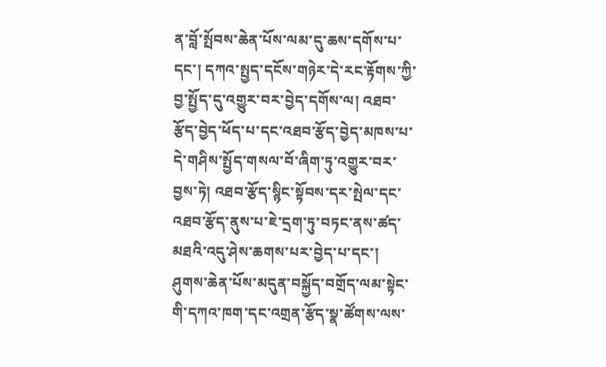ན་བློ་སྤོབས་ཆེན་པོས་ལམ་དུ་ཆས་དགོས་པ་དང་། དཀའ་སྤྱད་དངོས་གཉེར་དེ་རང་རྟོགས་ཀྱི་བྱ་སྤྱོད་དུ་འགྱུར་བར་བྱེད་དགོས་ལ། འཐབ་རྩོད་བྱེད་ཕོད་པ་དང་འཐབ་རྩོད་བྱེད་མཁས་པ་དེ་གཤིས་སྤྱོད་གསལ་བོ་ཞིག་ཏུ་འགྱུར་བར་བྱས་ཏེ། འཐབ་རྩོད་སྙིང་སྟོབས་དར་སྤེལ་དང་འཐབ་རྩོད་ནུས་པ་ཇེ་དྲག་ཏུ་བཏང་ནས་ཚད་མཐའི་འདུ་ཤེས་ཆགས་པར་བྱེད་པ་དང་། ཤུགས་ཆེན་པོས་མདུན་བསྐྱོད་བགྲོད་ལམ་སྟེང་གི་དཀའ་ཁག་དང་འགྲན་རྩོད་སྣ་ཚོགས་ལས་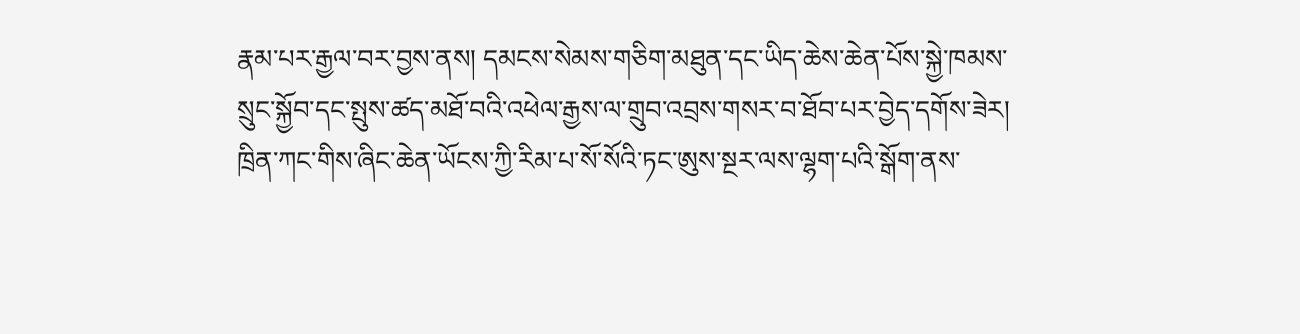རྣམ་པར་རྒྱལ་བར་བྱས་ནས། དམངས་སེམས་གཅིག་མཐུན་དང་ཡིད་ཆེས་ཆེན་པོས་སྐྱེ་ཁམས་སྲུང་སྐྱོབ་དང་སྤུས་ཚད་མཐོ་བའི་འཕེལ་རྒྱས་ལ་གྲུབ་འབྲས་གསར་བ་ཐོབ་པར་བྱེད་དགོས་ཟེར།
ཁྲིན་ཀང་གིས་ཞིང་ཆེན་ཡོངས་ཀྱི་རིམ་པ་སོ་སོའི་ཏང་ཨུས་སྔར་ལས་ལྷག་པའི་སྒོག་ནས་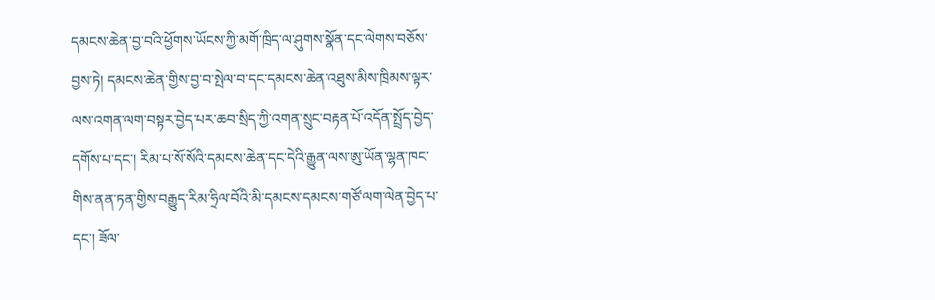དམངས་ཆེན་བྱ་བའི་ཕྱོགས་ཡོངས་ཀྱི་མགོ་ཁྲིད་ལ་ཤུགས་སྣོན་དང་ལེགས་བཅོས་བྱས་ཏེ། དམངས་ཆེན་གྱིས་བྱ་བ་སྤེལ་བ་དང་དམངས་ཆེན་འཐུས་མིས་ཁྲིམས་ལྟར་ལས་འགན་ལག་བསྟར་བྱེད་པར་ཆབ་སྲིད་ཀྱི་འགན་སྲུང་བརྟན་པོ་འདོན་སྤྲོད་བྱེད་དགོས་པ་དང་། རིམ་པ་སོ་སོའི་དམངས་ཆེན་དང་དེའི་རྒྱུན་ལས་ཨུ་ཡོན་ལྷན་ཁང་གིས་ནན་ཏན་གྱིས་བརྒྱུད་རིམ་ཧྲིལ་བོའི་མི་དམངས་དམངས་གཙོ་ལག་ལེན་བྱེད་པ་དང་། ཟོལ་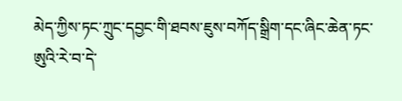མེད་ཀྱིས་ཏང་ཀྲུང་དབྱང་གི་ཐབས་ཇུས་བཀོད་སྒྲིག་དང་ཞིང་ཆེན་ཏང་ཨུའི་རེ་བ་དེ་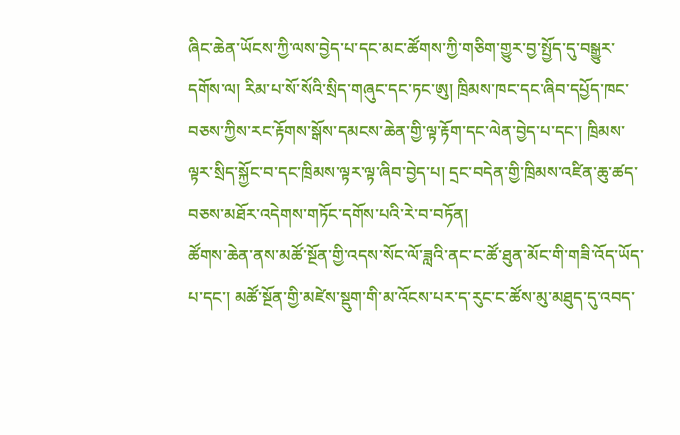ཞིང་ཆེན་ཡོངས་ཀྱི་ལས་བྱེད་པ་དང་མང་ཚོགས་ཀྱི་གཅིག་གྱུར་བྱ་སྤྱོད་དུ་བསྒྱུར་དགོས་ལ། རིམ་པ་སོ་སོའི་སྲིད་གཞུང་དང་ཏང་ཨུ། ཁྲིམས་ཁང་དང་ཞིབ་དཔྱོད་ཁང་བཅས་ཀྱིས་རང་རྟོགས་སྒོས་དམངས་ཆེན་གྱི་ལྟ་རྟོག་དང་ལེན་བྱེད་པ་དང་། ཁྲིམས་ལྟར་སྲིད་སྐྱོང་བ་དང་ཁྲིམས་ལྟར་ལྟ་ཞིབ་བྱེད་པ། དྲང་བདེན་གྱི་ཁྲིམས་འཛིན་ཆུ་ཚད་བཅས་མཐོར་འདེགས་གཏོང་དགོས་པའི་རེ་བ་བཏོན།
ཚོགས་ཆེན་ནས་མཚོ་སྔོན་གྱི་འདས་སོང་ལོ་ཟླའི་ནང་ང་ཚོ་ཐུན་མོང་གི་གཟི་འོད་ཡོད་པ་དང་། མཚོ་སྔོན་གྱི་མཛེས་སྡུག་གི་མ་འོངས་པར་ད་རུང་ང་ཚོས་མུ་མཐུད་དུ་འབད་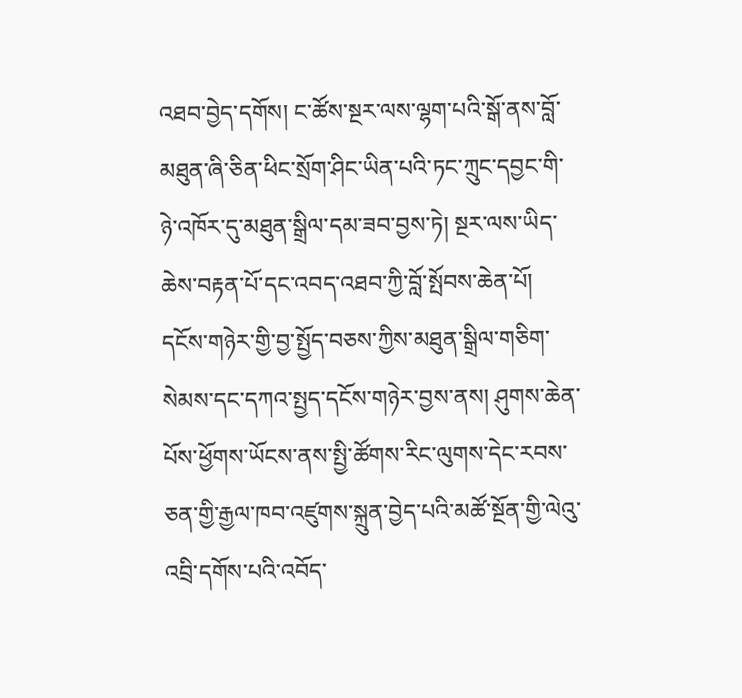འཐབ་བྱེད་དགོས། ང་ཚོས་སྔར་ལས་ལྷག་པའི་སྒོ་ནས་བློ་མཐུན་ཞི་ཅིན་ཕིང་སྲོག་ཤིང་ཡིན་པའི་ཏང་ཀྲུང་དབྱང་གི་ཉེ་འཁོར་དུ་མཐུན་སྒྲིལ་དམ་ཟབ་བྱས་ཏེ། སྔར་ལས་ཡིད་ཆེས་བརྟན་པོ་དང་འབད་འཐབ་ཀྱི་བློ་སྤོབས་ཆེན་པོ། དངོས་གཉེར་གྱི་བྱ་སྤྱོད་བཅས་ཀྱིས་མཐུན་སྒྲིལ་གཅིག་སེམས་དང་དཀའ་སྤྱད་དངོས་གཉེར་བྱས་ནས། ཤུགས་ཆེན་པོས་ཕྱོགས་ཡོངས་ནས་སྤྱི་ཚོགས་རིང་ལུགས་དེང་རབས་ཅན་གྱི་རྒྱལ་ཁབ་འཛུགས་སྐྲུན་བྱེད་པའི་མཚོ་སྔོན་གྱི་ལེའུ་འབྲི་དགོས་པའི་འབོད་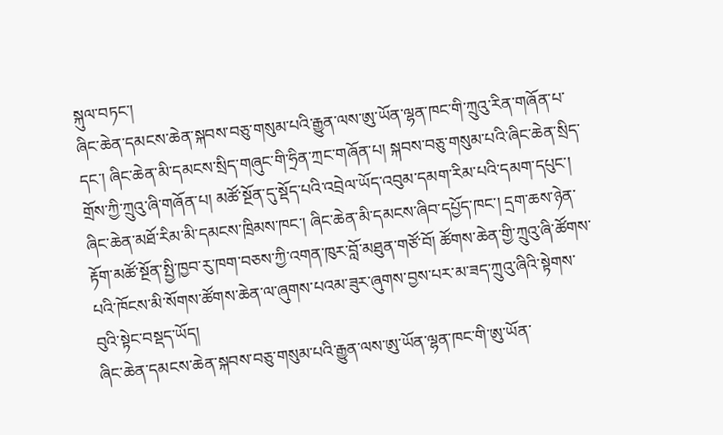སྐུལ་བཏང་།
ཞིང་ཆེན་དམངས་ཆེན་སྐབས་བཅུ་གསུམ་པའི་རྒྱུན་ལས་ཨུ་ཡོན་ལྷན་ཁང་གི་ཀྲུའུ་རིན་གཞོན་པ་དང་། ཞིང་ཆེན་མི་དམངས་སྲིད་གཞུང་གི་ཧྲིན་ཀྲང་གཞོན་པ། སྐབས་བཅུ་གསུམ་པའི་ཞིང་ཆེན་སྲིད་གྲོས་ཀྱི་ཀྲུའུ་ཞི་གཞོན་པ། མཚོ་སྔོན་དུ་སྡོད་པའི་འབྲེལ་ཡོད་འབུམ་དམག་རིམ་པའི་དམག་དཔུང་། ཞིང་ཆེན་མཐོ་རིམ་མི་དམངས་ཁྲིམས་ཁང་། ཞིང་ཆེན་མི་དམངས་ཞིབ་དཔྱོད་ཁང་། དྲག་ཆས་ཉེན་རྟོག་མཚོ་སྔོན་སྤྱི་ཁྱབ་རུ་ཁག་བཅས་ཀྱི་འགན་ཁུར་བློ་མཐུན་གཙོ་བོ། ཚོགས་ཆེན་གྱི་ཀྲུའུ་ཞི་ཚོགས་པའི་ཁོངས་མི་སོགས་ཚོགས་ཆེན་ལ་ཞུགས་པའམ་ཟུར་ཞུགས་བྱས་པར་མ་ཟད་ཀྲུའུ་ཞིའི་སྟེགས་བུའི་སྟེང་བསྡད་ཡོད།
ཞིང་ཆེན་དམངས་ཆེན་སྐབས་བཅུ་གསུམ་པའི་རྒྱུན་ལས་ཨུ་ཡོན་ལྷན་ཁང་གི་ཨུ་ཡོན་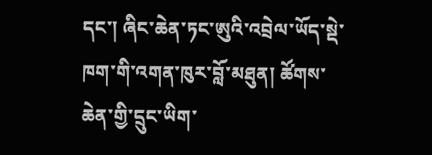དང་། ཞིང་ཆེན་ཏང་ཨུའི་འབྲེལ་ཡོད་སྡེ་ཁག་གི་འགན་ཁུར་བློ་མཐུན། ཚོགས་ཆེན་གྱི་དྲུང་ཡིག་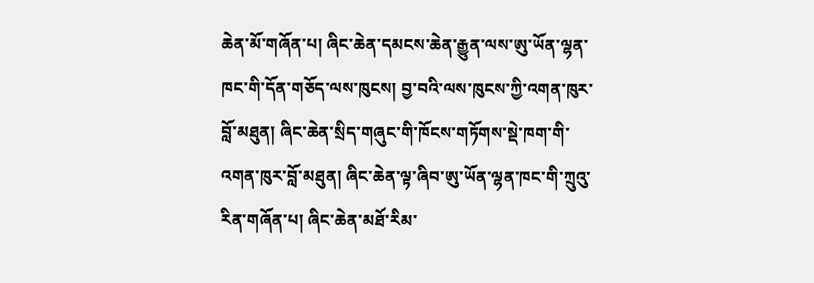ཆེན་མོ་གཞོན་པ། ཞིང་ཆེན་དམངས་ཆེན་རྒྱུན་ལས་ཨུ་ཡོན་ལྷན་ཁང་གི་དོན་གཅོད་ལས་ཁུངས། བྱ་བའི་ལས་ཁུངས་ཀྱི་འགན་ཁུར་བློ་མཐུན། ཞིང་ཆེན་སྲིད་གཞུང་གི་ཁོངས་གཏོགས་སྡེ་ཁག་གི་འགན་ཁུར་བློ་མཐུན། ཞིང་ཆེན་ལྟ་ཞིབ་ཨུ་ཡོན་ལྷན་ཁང་གི་ཀྲུའུ་རིན་གཞོན་པ། ཞིང་ཆེན་མཐོ་རིམ་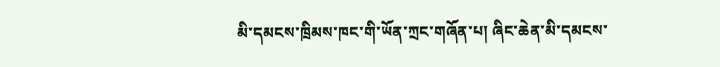མི་དམངས་ཁྲིམས་ཁང་གི་ཡོན་ཀྲང་གཞོན་པ། ཞིང་ཆེན་མི་དམངས་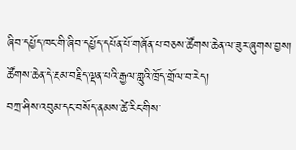ཞིབ་དཔྱོད་ཁང་གི་ཞིབ་དཔྱོད་དཔོན་པོ་གཞོན་པ་བཅས་ཚོགས་ཆེན་ལ་ཟུར་ཞུགས་བྱས།
ཚོགས་ཆེན་དེ་རྔམ་བརྗིད་ལྡན་པའི་རྒྱལ་གླུའི་ཁྲོད་གྲོལ་བ་རེད།
བཀྲ་ཤིས་འབུམ་དང་བསོད་ནམས་ཚེ་རིང་གིས་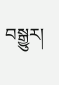བསྒྱུར།